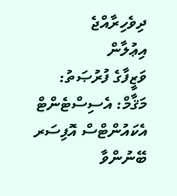ދިވެހިރާއްޖެ
އިޢުލާން
ވަޒީފާގެ ފުރުޞަތު:
މަޤާމް: އެސިސްޓެންޓް އެކައުންޓްސް އޮފިސަރ
ބޭނުންވާ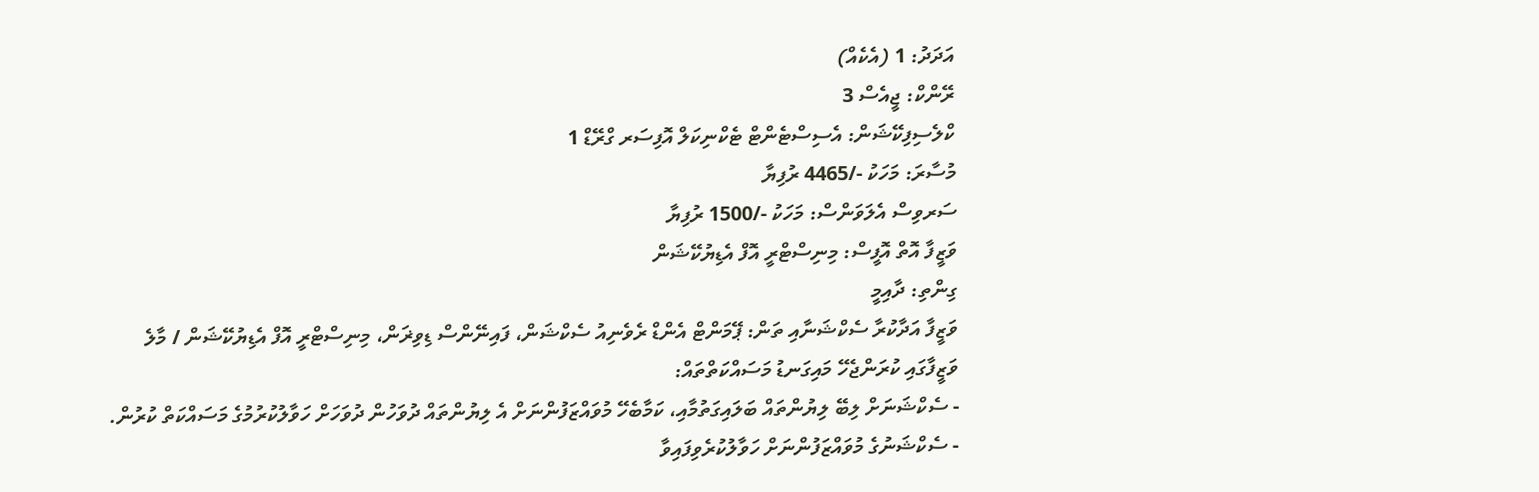އަދަދު: 1 (އެކެއް)
ރޭންކް: ޖީއެސް 3
ކްލެސިފިކޭޝަން: އެސިސްޓެންޓް ޓެކްނިކަލް އޮފިސަރ ގްރޭޑް 1
މުސާރަ: މަހަކު -/4465 ރުފިޔާ
ސަރވިސް އެލަވަންސް: މަހަކު -/1500 ރުފިޔާ
ވަޒީފާ އޮތް އޮފީސް: މިނިސްޓްރީ އޮފް އެޑިޔުކޭޝަން
ގިންތި: ދާއިމީ
ވަޒީފާ އަދާކުރާ ސެކްޝަނާއި ތަން: ޕޭމަންޓް އެންޑް ރެވެނިއު ސެކްޝަން، ފައިނޭންސް ޑިވިޜަން، މިނިސްޓްރީ އޮފް އެޑިޔުކޭޝަން / މާލެ
ވަޒީފާގައި ކުރަންޖެހޭ މައިގަނޑު މަސައްކަތްތައް:
- ސެކްޝަނަށް ލިބޭ ލިޔުންތައް ބަލައިގަތުމާއި، ކަމާބެހޭ މުވައްޒަފުންނަށް އެ ލިޔުންތައް ދުވަހުން ދުވަހަށް ހަވާލުކުރުމުގެ މަސައްކަތް ކުރުން.
- ސެކްޝަނުގެ މުވައްޒަފުންނަށް ހަވާލުކުރެވިފައިވާ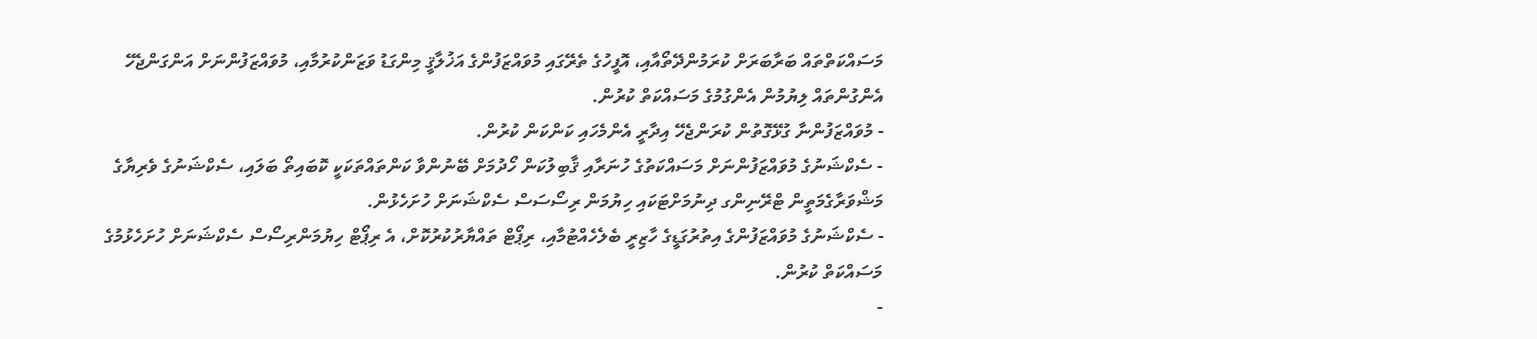މަސައްކަތްތައް ބަރާބަރަށް ކުރަމުންދޭތޯއާއި، އޮފީހުގެ ތެރޭގައި މުވައްޒަފުންގެ އަޚުލާޤީ މިންގަޑު ވަޒަންކުރުމާއި، މުވައްޒަފުންނަށް އަންގަންޖެހޭ އެންގުންތައް ލިޔުމުން އެންގުމުގެ މަސައްކަތް ކުރުން.
- މުވައްޒަފުންނާ ގުޅޭގޮތުން ކުރަންޖެހޭ އިދާރީ އެންމެހައި ކަންކަން ކުރުން.
- ސެކްޝަނުގެ މުވައްޒަފުންނަށް މަސައްކަތުގެ ހުނަރާއި ޤާބިލުކަން ހޯދުމަށް ބޭނުންވާ ކަންތައްތަކަކީ ކޮބައިތޯ ބަލައި، ސެކްޝަނުގެ ވެރިޔާގެ މަޝްވަރާގެމަތީން ޓްރޭނިންގ ދިނުމަށްޓަކައި ހިޔުމަން ރިސޯސަސް ސެކްޝަނަށް ހުށަހެޅުން.
- ސެކްޝަނުގެ މުވައްޒަފުންގެ އިތުރުގަޑީގެ ހާޒިރީ ބެލެހެއްޓުމާއި، ރިޕޯޓް ތައްޔާރުކުރުކޮށް، އެ ރިޕޯޓް ހިޔުމަންރިސޯސް ސެކްޝަނަށް ހުށަހެޅުމުގެ މަސައްކަތް ކުރުން.
-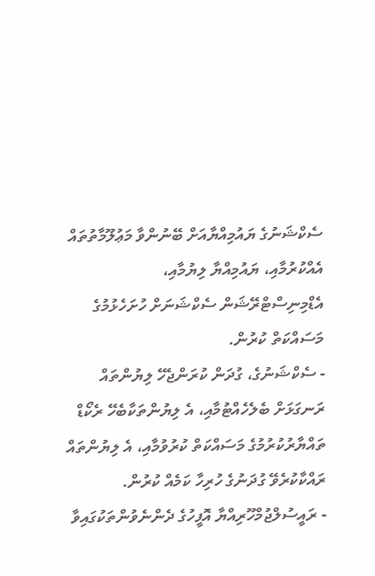ސެކްޝަނުގެ ޔައުމިއްޔާއަށް ބޭނުންވާ މަޢުލޫމާތުތައް އެއްކުރުމާއި، ޔައުމިއްޔާ ލިޔުމާއި، އެޑްމިނިސްޓްރޭޝަން ސެކްޝަނަށް ހުށަހެޅުމުގެ މަސައްކަތް ކުރުން.
- ސެކްޝަނުގެ، ގުދަން ކުރަންޖެހޭ ލިޔުންތައް ރަނގަޅަށް ބެލެހެއްޓުމާއި، އެ ލިޔުންތަކާބެހޭ ރެކޯޑް ތައްޔާރުކުރުމުގެ މަސައްކަތް ކުރުވުމާއި، އެ ލިޔުންތައް ރައްކާކުރެވޭ ގުދަނުގެ ހުރިހާ ކަމެއް ކުރުން.
- ރައީސުލްޖުމްހޫރިއްޔާ އޮފީހުގެ ދެންނެވުންތަކުގައިވާ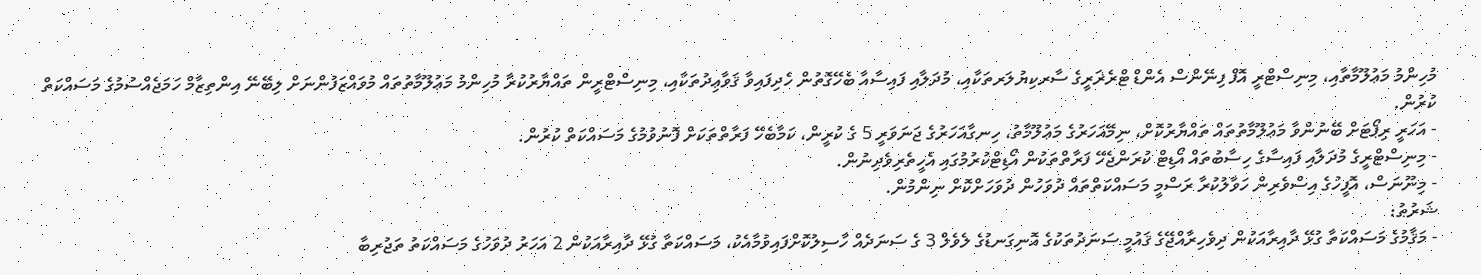މުހިންމު މަޢުލޫމާތާއި، މިނިސްޓްރީ އޮފް ފިނޭންސް އެންޑް ޓްރެޜަރީގެ ސާރކިޔުލަރތަކާއި، މުދަލާއި ފައިސާއާ ބެހޭގޮތުން ހެދިފައިވާ ޤަވާޢިދުތަކާއި، މިނިސްޓްރީން ތައްޔާރުކުރާ މުހިންމު މަޢުލޫމާތުތައް މުވައްޒަފުންނަށް ލިބޭނޭ އިންތިޒާމް ހަމަޖެއްސުމުގެ މަސައްކަތް ކުރުން.
- އަހަރީ ރިޕޯޓަށް ބޭނުންވާ މަޢުލޫމާތުތައް ތައްޔާރުކޮށް، ނިމޭއަހަރުގެ މަޢުލޫމާތު، ހިނގާއަހަރުގެ ޖަނަވަރީ 5 ގެ ކުރީން، ކަމާބެހޭ ފަރާތްތަކަށް ފޮނުވުމުގެ މަސައްކަތް ކުރުން.
- މިނިސްޓްރީގެ މުދަލާއި ފައިސާގެ ހިސާބުތައް އޯޑިޓް ކުރަންޖެހޭ ފަރާތްތަކުން އޯޑިޓްކުރުމުގައި އެހީތެރިވެދިނުން.
- މިނޫނަސް، އޮފީހުގެ އިސްވެރިން ހަވާލުކުރާ ރަސްމީ މަސައްކަތްތައް ދުވަހުން ދުވަހަށްކޮށް ނިންމުން.
ޝަރުޠު:
- މަޤާމުގެ މަސައްކަތާ ގުޅޭ ދާއިރާއަކުން ދިވެހިރާއްޖޭގެ ޤައުމީ ސަނަދުތަކުގެ އޮނިގަނޑުގެ ލެވެލް 3 ގެ ސަނަދެއް ހާސިލުކޮށްފައިވުމާއެކު، މަސައްކަތާ ގުޅޭ ދާއިރާއަކުން 2 އަހަރު ދުވަހުގެ މަސައްކަތު ތަޖުރިބާ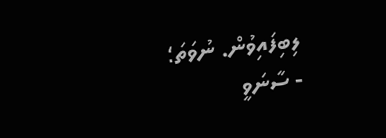ލިބިފައިވުން. ނުވަތަ؛
- ސާނަވީ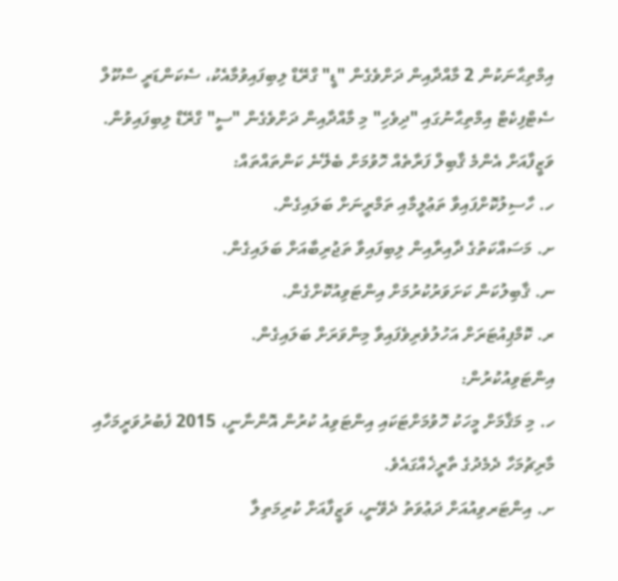އިމްތިޙާނަކުން 2 މާއްދާއިން ދަށްވެގެން "ޑީ" ގްރޭޑް ލިބިފައިވުމާއެކު، ސެކަންޑަރީ ސްކޫލް ސެޓްފިކެޓް އިމްތިޙާނުގައި "ދިވެހި" މި މާއްދާއިން ދަށްވެގެން "ސީ" ގްރޭޑް ލިބިފައިވުން.
ވަޒީފާއަށް އެންމެ ޤާބިލް ފަރާތެއް ހޮވުމަށް ބެލޭނެ ކަންތައްތައް:
ހ. ހާސިލުކޮށްފައިވާ ތަޢުލީމާއި ތަމްރީނަށް ބަލައިގެން.
ށ. މަސައްކަތުގެ ދާއިރާއިން ލިބިފައިވާ ތަޖުރިބާއަށް ބަލައިގެން.
ނ. ޤާބިލުކަން ކަށަވަރުކުރުމަށް އިންޓަވިއުކޮށްގެން.
ރ. ކޮމްޕިއުޓަރަށް އަހުލުވެރިވެފައިވާ މިންވަރަށް ބަލައިގެން.
އިންޓަވިއުކުރުން:
ހ. މި މަޤާމަށް މީހަކު ހޮވުމަށްޓަކައި އިންޓަވިއު ކުރުން އޮންނާނީ، 2015 ފެބުރުވަރީމަހާއި މާރިޗުމަހާ ދެމެދުގެ ތާރީޚެއްގައެވެ.
ށ. އިންޓަރވިއުއަށް ދަޢުވަތު ދެވޭނީ، ވަޒީފާއަށް ކުރިމަތިލާ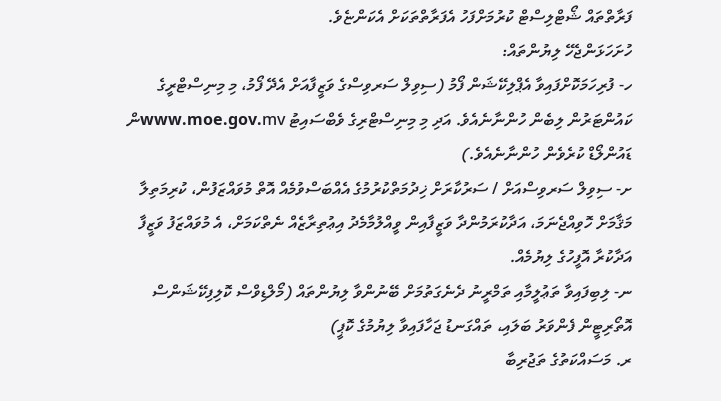ފަރާތްތައް ޝޯޓްލިސްޓް ކުރުމަށްފަހު އެފަރާތްތަކަށް އެކަންޏެވެ.
ހުށަހަޅަންޖެހޭ ލިޔުންތައް:
ހ- ފުރިހަމަކޮށްފައިވާ އެޕްލިކޭޝަން ފޯމު (ސިވިލް ސަރވިސްގެ ވަޒީފާއަށް އެދޭ ފޯމު، މި މިނިސްޓްރީގެ ކައުންޓަރުން ލިބެން ހުންނާނެއެވެ. އަދި މި މިނިސްޓްރިގެ ވެބްސައިޓު www.moe.gov.mvން ޑައުންލޯޑް ކުރެވެން ހުންނާނެއެވެ.)
ށ- ސިވިލް ސަރވިސްއަށް / ސަރުކާރަށް ޚިދުމަތްކުރުމުގެ އެއްބަސްވުމެއް އޮތް މުވައްޒަފުން، ކުރިމަތިލާ މަޤާމަށް ހޮވިއްޖެނަމަ، އަދާކުރަމުންދާ ވަޒީފާއިން ވީއްލުމާމެދު އިޢުތިރާޒެއް ނެތްކަމަށް، އެ މުވައްޒަފު ވަޒީފާ އަދާކުރާ އޮފީހުގެ ލިޔުމެއް.
ނ- ލިބިފައިވާ ތަޢުލީމާއި ތަމްރީނު ދެނެގަތުމަށް ބޭނުންވާ ލިޔުންތައް (މޯލްޑިވްސް ކޮލިފިކޭޝަންސް އޮތޯރިޓީން ފެންވަރު ބަލައި، ތައްގަނޑު ޖަހާފައިވާ ލިޔުމުގެ ކޮޕީ)
ރ. މަސައްކަތުގެ ތަޖުރިބާ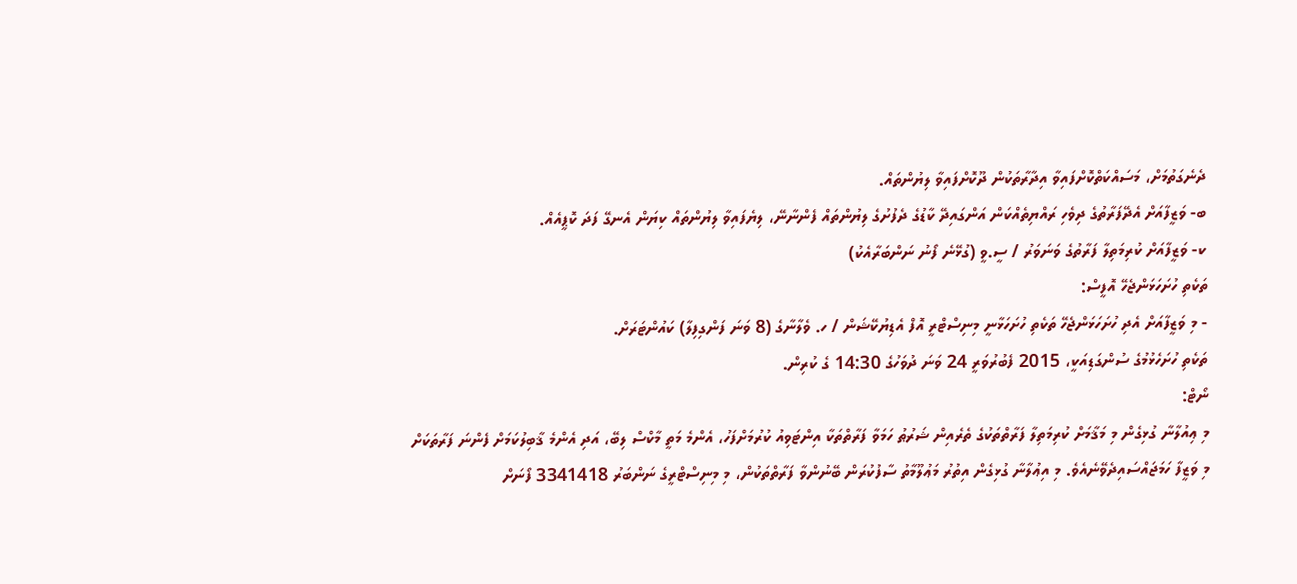ދެނެގަތުމަށް، މަސައްކަތްކޮށްފައިވާ އިދާރާތަކުން ދޫކޮށްފައިވާ ލިޔުންތައް.
ބ- ވަޒީފާއަށް އެދޭފަރާތުގެ ދިވެހި ރައްޔިތެއްކަން އަންގައިދޭ ކާޑުގެ ދެފުށުގެ ލިޔުންތައް ފެންނާނޭ، ލިޔެފައިވާ ލިޔުންތައް ކިޔަން އެނގޭ ފަދަ ކޮޕީއެއް.
ކ- ވަޒީފާއަށް ކުރިމަތިލާ ފަރާތުގެ ވަނަވަރު / ސީ.ވީ (ގުޅޭނެ ފޯނު ނަންބަރާއެކު)
ތަކެތި ހުށަހަޅަންޖެހޭ އޮފީސް:
- މި ވަޒީފާއަށް އެދި ހުށަހަޅަންޖެހޭ ތަކެތި ހުށަހަޅާނީ މިނިސްޓްރީ އޮފް އެޑިޔުކޭޝަން / ހ. ވެލާނާގެ (8 ވަނަ ފަންގިފިލާ) ކައުންޓަރަށް.
ތަކެތި ހުށަހެޅުމުގެ ސުންގަޑިއަކީ، 2015 ފެބުރުވަރީ 24 ވަނަ ދުވަހުގެ 14:30 ގެ ކުރިން.
ނޯޓް:
މި ޢިއުލާނާ ގުޅިގެން މި މަޤާމަށް ކުރިމަތިލާ ފަރާތްތަކުގެ ތެރެއިން ޝަރުޠު ހަމަވާ ފަރާތްތަކާ އިންޓަވިއު ކުރުމަށްފަހު، އެންމެ މަތީ މާކްސް ލިބޭ، އަދި އެންމެ ޤާބިލުކަމަށް ފެންނަ ފަރާތަކަށް މި ވަޒީފާ ހަމަޖައްސައިދެވޭނެއެވެ. މި އިޢުލާނާ ގުޅިގެން އިތުރު މަޢުލޫމާތު ސާފުކުރަން ބޭނުންވާ ފަރާތްތަކުން، މި މިނިސްޓްރީގެ ނަންބަރު 3341418 ފޯނަށް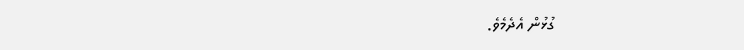ގުޅުން އެދެމެވެ.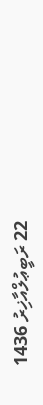22 ރަބީޢުލްއާޚިރު 1436